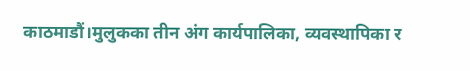काठमाडौं।मुलुकका तीन अंग कार्यपालिका, व्यवस्थापिका र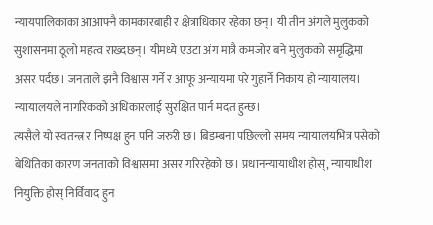न्यायपालिकाका आआफ्नै कामकारबाही र क्षेत्राधिकार रहेका छन्। यी तीन अंगले मुलुकको सुशासनमा ठूलो महत्व राख्दछन्। यीमध्ये एउटा अंग मात्रै कमजोर बने मुलुकको समृद्धिमा असर पर्दछ। जनताले झनै विश्वास गर्ने र आफू अन्यायमा परे गुहार्ने निकाय हो न्यायालय। न्यायालयले नागरिकको अधिकारलाई सुरक्षित पार्न मदत हुन्छ।
त्यसैले यो स्वतन्त्र र निष्पक्ष हुन पनि जरुरी छ। बिडम्बना पछिल्लो समय न्यायालयभित्र पसेको बेथितिका कारण जनताको विश्वासमा असर गरिरहेको छ। प्रधानन्यायाधीश होस्, न्यायाधीश नियुक्ति होस् निर्विवाद हुन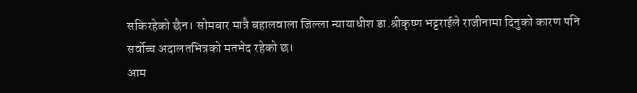सकिरहेको छैन। सोमबार मात्रै बहालवाला जिल्ला न्यायाधीश डा.श्रीकृष्ण भट्टराईले राजीनामा दिनुको कारण पनि सर्वोच्च अदालतभित्रको मतभेद रहेको छ।
आम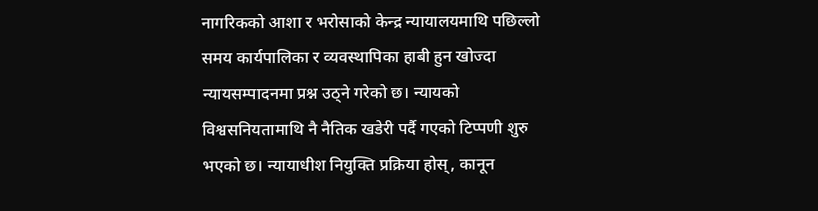नागरिकको आशा र भरोसाको केन्द्र न्यायालयमाथि पछिल्लो समय कार्यपालिका र व्यवस्थापिका हाबी हुन खोज्दा न्यायसम्पादनमा प्रश्न उठ्ने गरेको छ। न्यायको विश्वसनियतामाथि नै नैतिक खडेरी पर्दै गएको टिप्पणी शुरु भएको छ। न्यायाधीश नियुक्ति प्रक्रिया होस्, कानून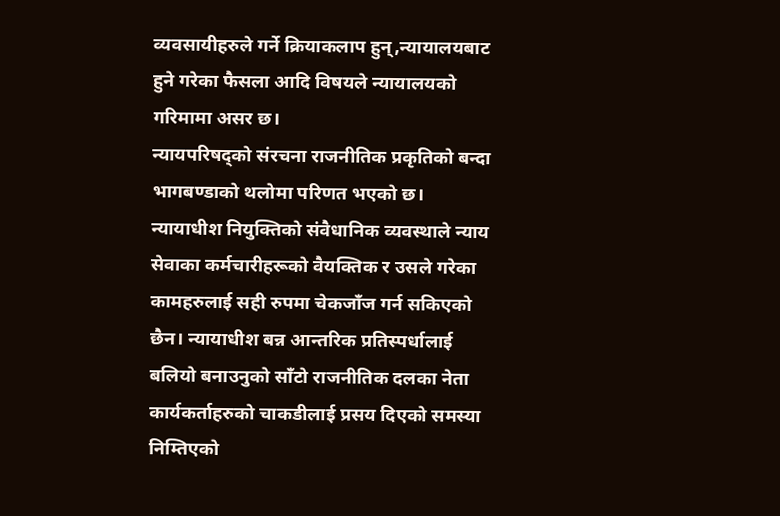व्यवसायीहरुले गर्ने क्रियाकलाप हुन्,न्यायालयबाट हुने गरेका फैसला आदि विषयले न्यायालयको गरिमामा असर छ।
न्यायपरिषद्को संरचना राजनीतिक प्रकृतिको बन्दा भागबण्डाको थलोमा परिणत भएको छ। न्यायाधीश नियुक्तिको संवैधानिक व्यवस्थाले न्याय सेवाका कर्मचारीहरूको वैयक्तिक र उसले गरेका कामहरुलाई सही रुपमा चेकजाँज गर्न सकिएको छैन। न्यायाधीश बन्न आन्तरिक प्रतिस्पर्धालाई बलियो बनाउनुको साँटो राजनीतिक दलका नेता कार्यकर्ताहरुको चाकडीलाई प्रसय दिएको समस्या निम्तिएको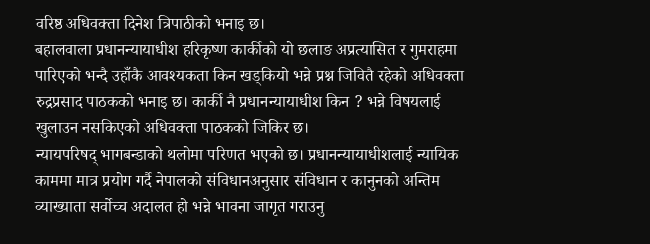वरिष्ठ अधिवक्ता दिनेश त्रिपाठीको भनाइ छ।
बहालवाला प्रधानन्यायाधीश हरिकृष्ण कार्कीको यो छलाङ अप्रत्यासित र गुमराहमा पारिएको भन्दै उहाँकै आवश्यकता किन खड्कियो भन्ने प्रश्न जिवितै रहेको अधिवक्ता रुद्रप्रसाद पाठकको भनाइ छ। कार्की नै प्रधानन्यायाधीश किन ? भन्ने विषयलाई खुलाउन नसकिएको अधिवक्ता पाठकको जिकिर छ।
न्यायपरिषद् भागबन्डाको थलोमा परिणत भएको छ। प्रधानन्यायाधीशलाई न्यायिक काममा मात्र प्रयोग गर्दै नेपालको संविधानअनुसार संविधान र कानुनको अन्तिम व्याख्याता सर्वोच्च अदालत हो भन्ने भावना जागृत गराउनु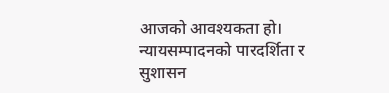आजको आवश्यकता हो। न्यायसम्पादनको पारदर्शिता र सुशासन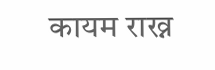कायम राख्न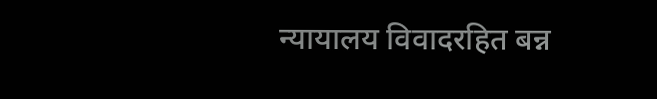न्यायालय विवादरहित बन्न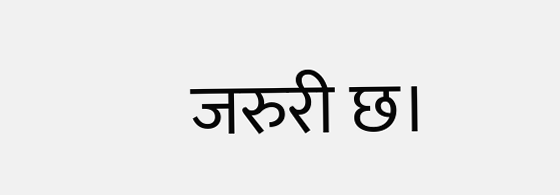जरुरी छ।